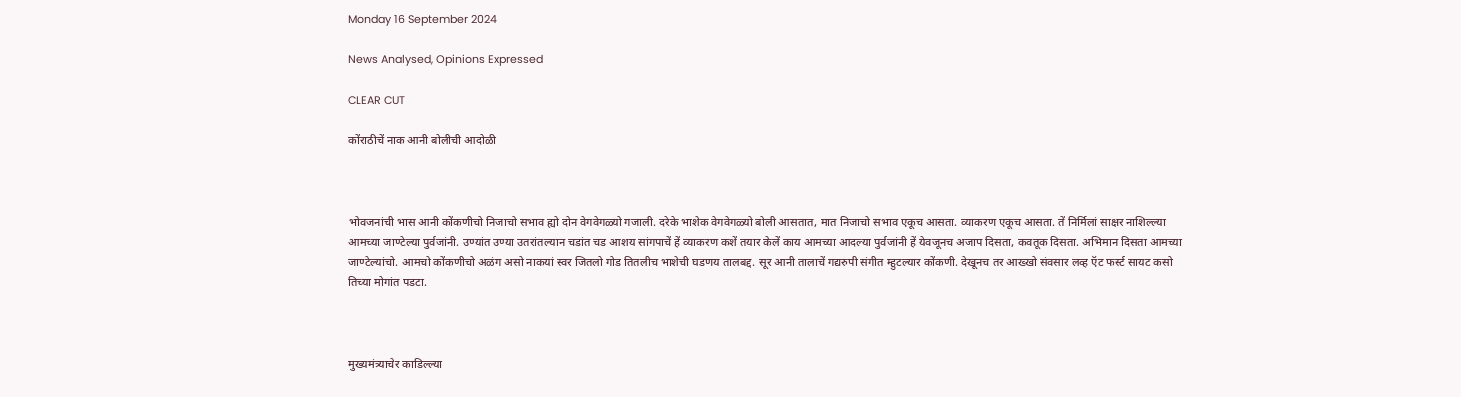Monday 16 September 2024

News Analysed, Opinions Expressed

CLEAR CUT

कोंराठीचें नाक आनी बोलीची आदोळी



भोवजनांची भास आनी कोंकणीचो निजाचो सभाव ह्यो दोन वेगवेगळ्यो गजाली. दरेके भाशेक वेगवेगळ्यो बोली आसतात, मात निजाचो सभाव एकूच आसता. व्याकरण एकूच आसता. तें निर्मिलां साक्षर नाशिल्ल्या आमच्या जाण्टेल्या पुर्वजांनी. उण्यांत उण्या उतरांतल्यान चडांत चड आशय सांगपाचें हें व्याकरण कशें तयार केलें काय आमच्या आदल्या पुर्वजांनी हें येवजूनच अजाप दिसता, कवतूक दिसता. अभिमान दिसता आमच्या जाण्टेल्यांचो. आमचो कोंकणीचो अळंग असो नाकयां स्वर जितलो गोड तितलीच भाशेची घडणय तालबद्द. सूर आनी तालाचें गद्यरुपी संगीत म्हुटल्यार कोंकणी. देखूनच तर आख्खो संवसार लव्ह ऍट फर्स्ट सायट कसो तिच्या मोगांत पडटा.



मुख्यमंत्र्याचेर काडिल्ल्या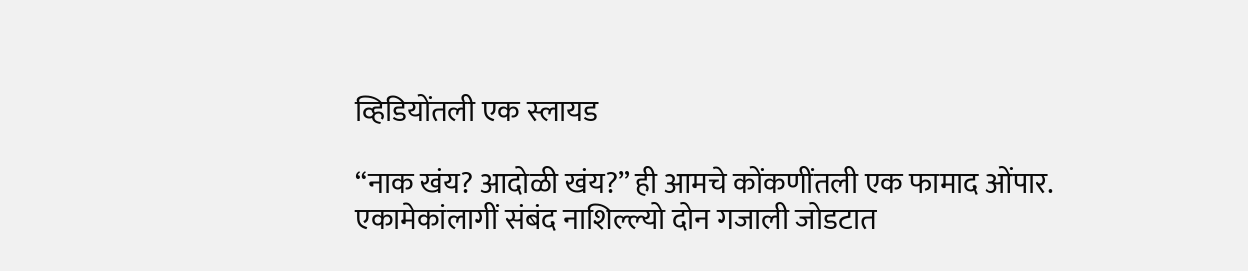व्हिडियोंतली एक स्लायड

“नाक खंय? आदोळी खंय?” ही आमचे कोंकणींतली एक फामाद ओंपार. एकामेकांलागीं संबंद नाशिल्ल्यो दोन गजाली जोडटात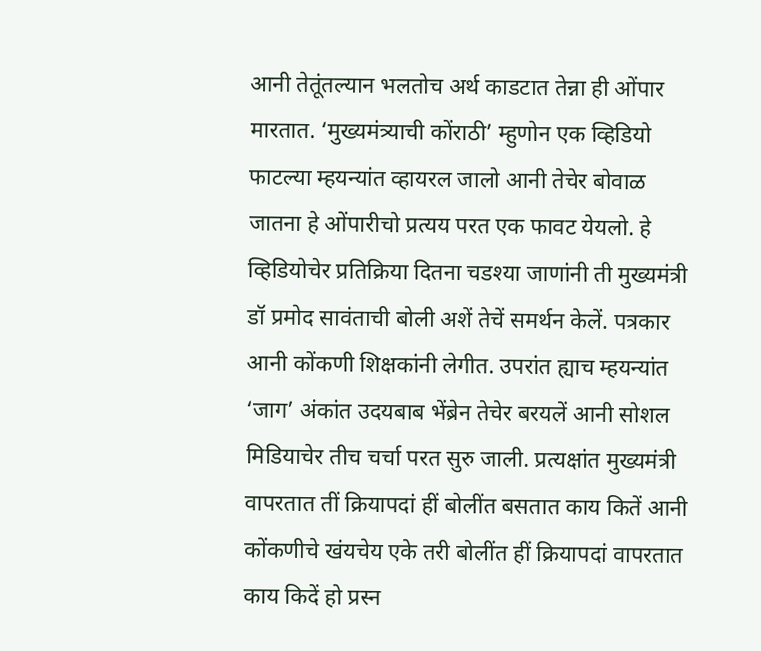आनी तेतूंतल्यान भलतोच अर्थ काडटात तेन्ना ही ओंपार मारतात. ‘मुख्यमंत्र्याची कोंराठी’ म्हुणोन एक व्हिडियो फाटल्या म्हयन्यांत व्हायरल जालो आनी तेचेर बोवाळ जातना हे ओंपारीचो प्रत्यय परत एक फावट येयलो. हे व्हिडियोचेर प्रतिक्रिया दितना चडश्या जाणांनी ती मुख्यमंत्री डॉ प्रमोद सावंताची बोली अशें तेचें समर्थन केलें. पत्रकार आनी कोंकणी शिक्षकांनी लेगीत. उपरांत ह्याच म्हयन्यांत ‘जाग’ अंकांत उदयबाब भेंब्रेन तेचेर बरयलें आनी सोशल मिडियाचेर तीच चर्चा परत सुरु जाली. प्रत्यक्षांत मुख्यमंत्री वापरतात तीं क्रियापदां हीं बोलींत बसतात काय कितें आनी कोंकणीचे खंयचेय एके तरी बोलींत हीं क्रियापदां वापरतात काय किदें हो प्रस्न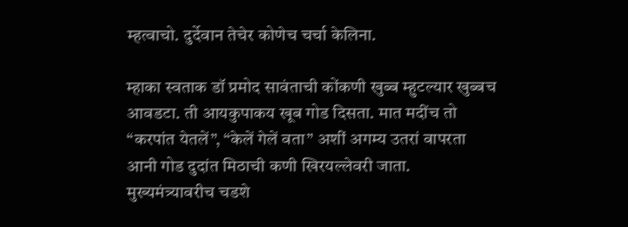म्हत्वाचो. दुर्देवान तेचेर कोणेच चर्चा केलिना.

म्हाका स्वताक डॉ प्रमोद सावंताची कोंकणी खुब्ब म्हुटल्यार खुब्बच आवडटा. ती आयकुपाकय खूब गोड दिसता. मात मदींच तो “करपांत येतलें”, “केलें गेलें वता” अशीं अगम्य उतरां वापरता आनी गोड दुदांत मिठाची कणी खिरयल्लेवरी जाता. मुख्यमंत्र्यावरीच चडशे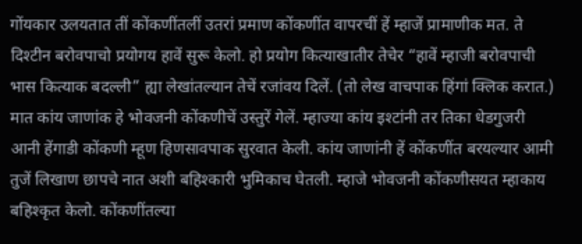गोंयकार उलयतात तीं कोंकणींतलीं उतरां प्रमाण कोंकणींत वापरचीं हें म्हाजें प्रामाणीक मत. ते दिश्टीन बरोवपाचो प्रयोगय हावें सुरू केलो. हो प्रयोग कित्याखातीर तेचेर “हावें म्हाजी बरोवपाची भास कित्याक बदल्ली” ह्या लेखांतल्यान तेचें रजांवय दिलें. (तो लेख वाचपाक हिंगां क्लिक करात.)  मात कांय जाणांक हे भोवजनी कोंकणीचें उस्तुरें गेलें. म्हाज्या कांय इश्टांनी तर तिका धेडगुजरी आनी हेंगाडी कोंकणी म्हूण हिणसावपाक सुरवात केली. कांय जाणांनी हें कोंकणींत बरयल्यार आमी तुजें लिखाण छापचे नात अशी बहिश्कारी भुमिकाच घेतली. म्हाजे भोवजनी कोंकणीसयत म्हाकाय बहिश्कृत केलो. कोंकणींतल्या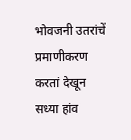भोवजनी उतरांचें प्रमाणीकरण करतां देखून सध्या हांव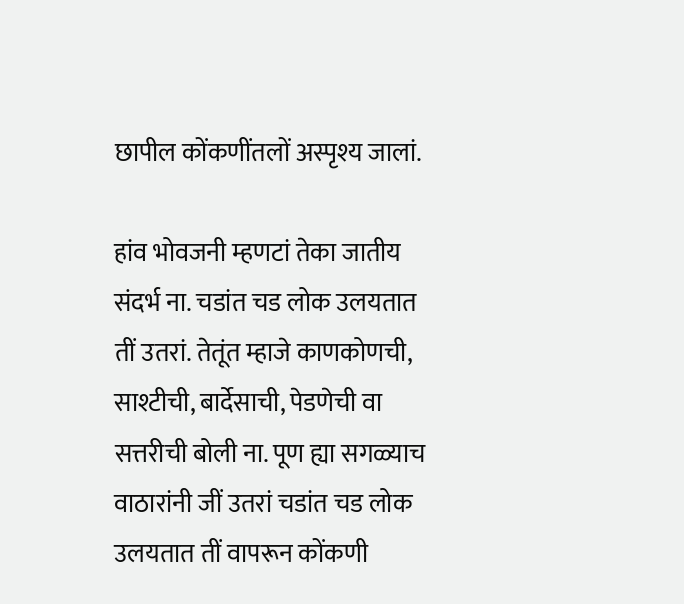छापील कोंकणींतलों अस्पृश्य जालां.

हांव भोवजनी म्हणटां तेका जातीय संदर्भ ना. चडांत चड लोक उलयतात तीं उतरां. तेतूंत म्हाजे काणकोणची, साश्टीची, बार्देसाची, पेडणेची वा सत्तरीची बोली ना. पूण ह्या सगळ्याच वाठारांनी जीं उतरां चडांत चड लोक उलयतात तीं वापरून कोंकणी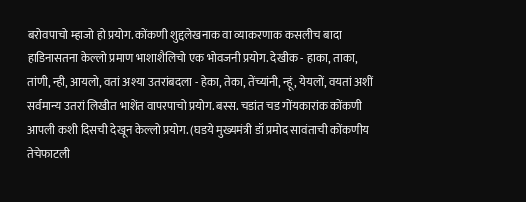बरोवपाचो म्हाजो हो प्रयोग. कोंकणी शुद्दलेखनाक वा व्याकरणाक कसलीच बादा हाडिनासतना केल्लो प्रमाण भाशाशैलिचो एक भोवजनी प्रयोग. देखीक - हाका, ताका, तांणी, न्ही, आयलो, वतां अश्या उतरांबदला - हेका, तेका, तेंच्यांनी, न्हूं, येयलों, वयतां अशीं सर्वमान्य उतरां लिखीत भाशेंत वापरपाचो प्रयोग. बस्स. चडांत चड गोंयकारांक कोंकणी आपली कशी दिसची देखून केल्लो प्रयोग. (घडये मुख्यमंत्री डॉ प्रमोद सावंताची कोंकणीय तेचेफाटली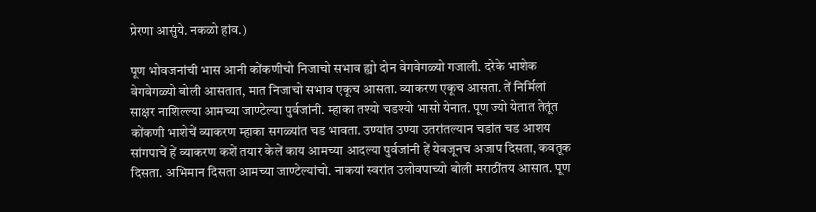प्रेरणा आसुंये. नकळो हांव.)

पूण भोवजनांची भास आनी कोंकणीचो निजाचो सभाव ह्यो दोन वेगवेगळ्यो गजाली. दरेके भाशेक वेगवेगळ्यो बोली आसतात, मात निजाचो सभाव एकूच आसता. व्याकरण एकूच आसता. तें निर्मिलां साक्षर नाशिल्ल्या आमच्या जाण्टेल्या पुर्वजांनी. म्हाका तश्यो चडश्यो भासो येनात. पूण ज्यो येतात तेतूंत कोंकणी भाशेचें व्याकरण म्हाका सगळ्यांत चड भावता. उण्यांत उण्या उतरांतल्यान चडांत चड आशय सांगपाचें हें व्याकरण कशें तयार केलें काय आमच्या आदल्या पुर्वजांनी हें येवजूनच अजाप दिसता, कवतूक दिसता. अभिमान दिसता आमच्या जाण्टेल्यांचो. नाकयां स्वरांत उलोवपाच्यो बोली मराठींतय आसात. पूण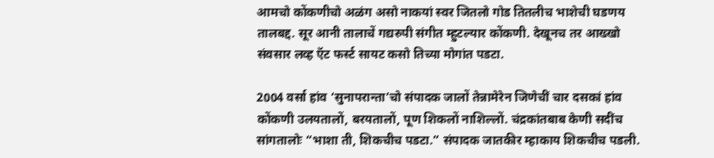आमचो कोंकणीचो अळंग असो नाकयां स्वर जितलो गोड तितलीच भाशेची घडणय तालबद्द. सूर आनी तालाचें गद्यरुपी संगीत म्हुटल्यार कोंकणी. देखूनच तर आख्खो संवसार लव्ह ऍट फर्स्ट सायट कसो तिच्या मोगांत पडटा.

2004 वर्सा हांव ‘सुनापरान्ता’चो संपादक जालों तेन्नामेरेन जिणेचीं चार दसकां हांव कोंकणी उलयतालों, बरयतालों, पूण शिकलों नाशिल्लों. चंद्रकांतबाब केणी सदींच सांगतालोः “भाशा ती, शिकचीच पडटा.” संपादक जातकीर म्हाकाय शिकचीच पडली.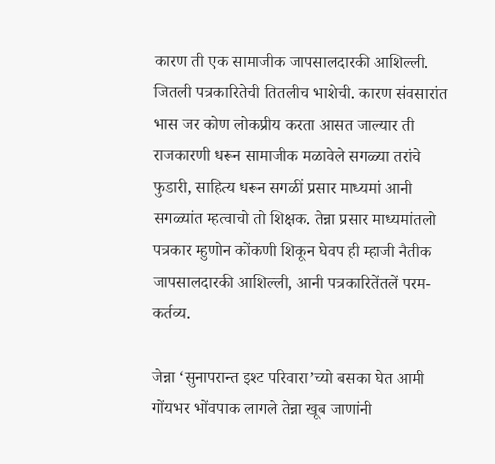कारण ती एक सामाजीक जापसालदारकी आशिल्ली. जितली पत्रकारितेची तितलीच भाशेची. कारण संवसारांत भास जर कोण लोकप्रीय करता आसत जाल्यार ती राजकारणी धरून सामाजीक मळावेले सगळ्या तरांचे फुडारी, साहित्य धरून सगळीं प्रसार माध्यमां आनी सगळ्यांत म्हत्वाचो तो शिक्षक. तेन्ना प्रसार माध्यमांतलो पत्रकार म्हुणोन कोंकणी शिकून घेवप ही म्हाजी नैतीक जापसालदारकी आशिल्ली, आनी पत्रकारितेंतलें परम-कर्तव्य.

जेन्ना ‘सुनापरान्त इश्ट परिवारा’च्यो बसका घेत आमी गोंयभर भोंवपाक लागले तेन्ना खूब जाणांनी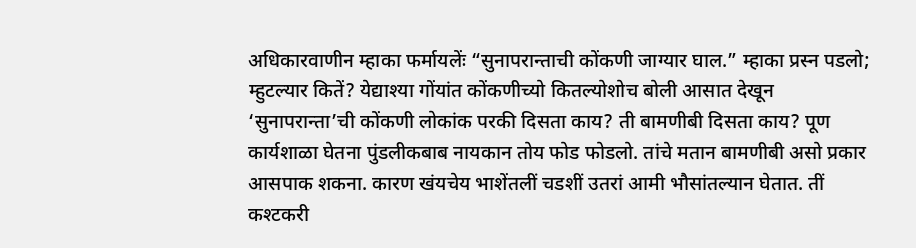अधिकारवाणीन म्हाका फर्मायलेंः “सुनापरान्ताची कोंकणी जाग्यार घाल.” म्हाका प्रस्न पडलो; म्हुटल्यार कितें? येद्याश्या गोंयांत कोंकणीच्यो कितल्योशोच बोली आसात देखून ‘सुनापरान्ता’ची कोंकणी लोकांक परकी दिसता काय? ती बामणीबी दिसता काय? पूण कार्यशाळा घेतना पुंडलीकबाब नायकान तोय फोड फोडलो. तांचे मतान बामणीबी असो प्रकार आसपाक शकना. कारण खंयचेय भाशेंतलीं चडशीं उतरां आमी भौसांतल्यान घेतात. तीं कश्टकरी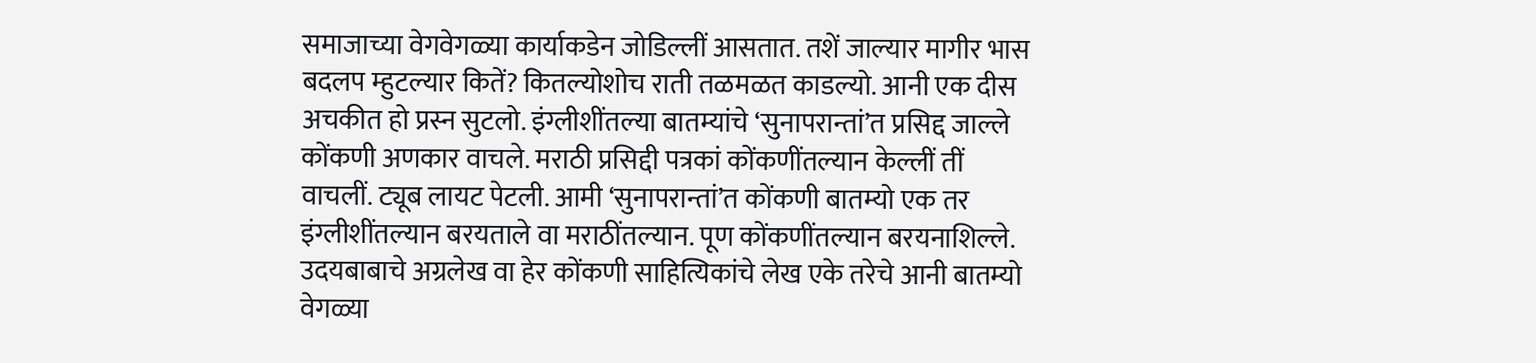समाजाच्या वेगवेगळ्या कार्याकडेन जोडिल्लीं आसतात. तशें जाल्यार मागीर भास बदलप म्हुटल्यार कितें? कितल्योशोच राती तळमळत काडल्यो. आनी एक दीस अचकीत हो प्रस्न सुटलो. इंग्लीशींतल्या बातम्यांचे ‘सुनापरान्तां’त प्रसिद्द जाल्ले कोंकणी अणकार वाचले. मराठी प्रसिद्दी पत्रकां कोंकणींतल्यान केल्लीं तीं वाचलीं. ट्यूब लायट पेटली. आमी ‘सुनापरान्तां’त कोंकणी बातम्यो एक तर इंग्लीशींतल्यान बरयताले वा मराठींतल्यान. पूण कोंकणींतल्यान बरयनाशिल्ले. उदयबाबाचे अग्रलेख वा हेर कोंकणी साहित्यिकांचे लेख एके तरेचे आनी बातम्यो वेगळ्या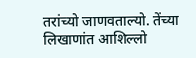तरांच्यो जाणवताल्यो. तेंच्या लिखाणांत आशिल्लो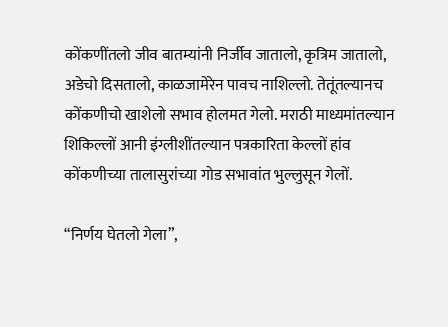कोंकणींतलो जीव बातम्यांनी निर्जीव जातालो, कृत्रिम जातालो, अडेचो दिसतालो, काळजामेरेन पावच नाशिल्लो. तेतूंतल्यानच कोंकणीचो खाशेलो सभाव होलमत गेलो. मराठी माध्यमांतल्यान शिकिल्लों आनी इंग्लीशींतल्यान पत्रकारिता केल्लों हांव कोंकणीच्या तालासुरांच्या गोड सभावांत भुल्लुसून गेलों.

“निर्णय घेतलो गेला”,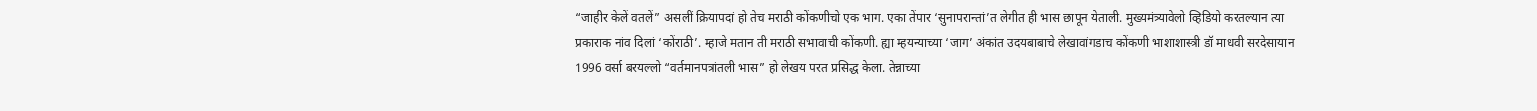“जाहीर केलें वतलें” असलीं क्रियापदां हो तेच मराठी कोंकणीचो एक भाग. एका तेंपार ‘सुनापरान्तां’त लेगीत ही भास छापून येताली. मुख्यमंत्र्यावेलो व्हिडियो करतल्यान त्या प्रकाराक नांव दिलां ‘कोंराठी’. म्हाजे मतान ती मराठी सभावाची कोंकणी. ह्या म्हयन्याच्या ‘जाग’ अंकांत उदयबाबाचे लेखावांगडाच कोंकणी भाशाशास्त्री डॉ माधवी सरदेसायान 1996 वर्सा बरयल्लो “वर्तमानपत्रांतली भास” हो लेखय परत प्रसिद्ध केला. तेन्नाच्या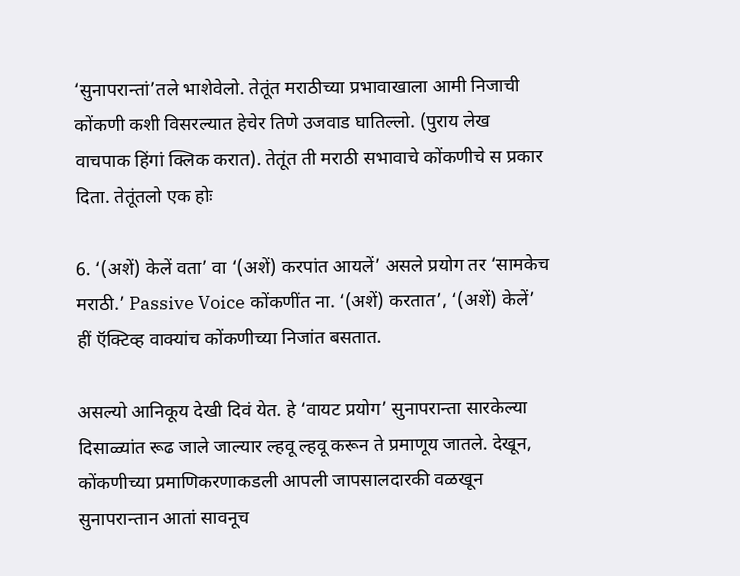‘सुनापरान्तां’तले भाशेवेलो. तेतूंत मराठीच्या प्रभावाखाला आमी निजाची कोंकणी कशी विसरल्यात हेचेर तिणे उजवाड घातिल्लो. (पुराय लेख वाचपाक हिंगां क्लिक करात). तेतूंत ती मराठी सभावाचे कोंकणीचे स प्रकार दिता. तेतूंतलो एक होः

6. ‘(अशें) केलें वता’ वा ‘(अशें) करपांत आयलें’ असले प्रयोग तर ‘सामकेच मराठी.’ Passive Voice कोंकणींत ना. ‘(अशें) करतात’, ‘(अशें) केलें’ हीं ऍक्टिव्ह वाक्यांच कोंकणीच्या निजांत बसतात.

असल्यो आनिकूय देखी दिवं येत. हे ‘वायट प्रयोग’ सुनापरान्ता सारकेल्या दिसाळ्यांत रूढ जाले जाल्यार ल्हवू ल्हवू करून ते प्रमाणूय जातले. देखून, कोंकणीच्या प्रमाणिकरणाकडली आपली जापसालदारकी वळखून सुनापरान्तान आतां सावनूच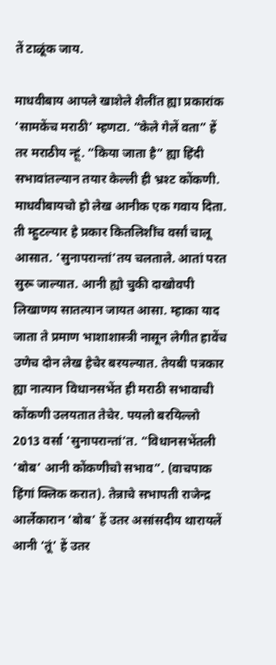तें टाळूंक जाय.

माधवीबाय आपले खाशेले शैलींत ह्या प्रकारांक ‘सामकेंच मराठी’ म्हणटा. “केले गेलें वता” हें तर मराठीय न्हूं. “किया जाता है” ह्या हिंदी सभावांतल्यान तयार केल्ली ही भ्रश्ट कोंकणी. माधवीबायचो हो लेख आनीक एक गवाय दिता. ती म्हुटल्यार हे प्रकार कितलिशींच वर्सां चालू आसात. ‘सुनापरान्तां’तय चलताले. आतां परत सुरू जाल्यात. आनी ह्यो चुकी दाखोवपी लिखाणय सातत्यान जायत आसा. म्हाका याद जाता ते प्रमाण भाशाशास्त्री नासून लेगीत हावेंच उणेच दोन लेख हेचेर बरयल्यात. तेयबी पत्रकार ह्या नात्यान विधानसभेंत ही मराठी सभावाची कोंकणी उलयतात तेचेर. पयलो बरयिल्लो 2013 वर्सा ‘सुनापरान्तां’त. “विधानसभेंतली ‘बोब’ आनी कोंकणीचो सभाव”. (वाचपाक हिंगां क्लिक करात). तेन्नाचे सभापती राजेन्द्र आर्लेकारान ‘बोब’ हें उतर असांसदीय थारायलें आनी ‘तूं’ हें उतर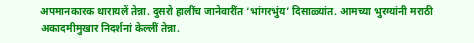अपमानकारक थारायलें तेन्ना. दुसरो हालींच जानेवारींत ‘भांगरभुंय’ दिसाळ्यांत. आमच्या भुरग्यांनी मराठी अकादमीमुखार निदर्शनां केल्लीं तेन्ना.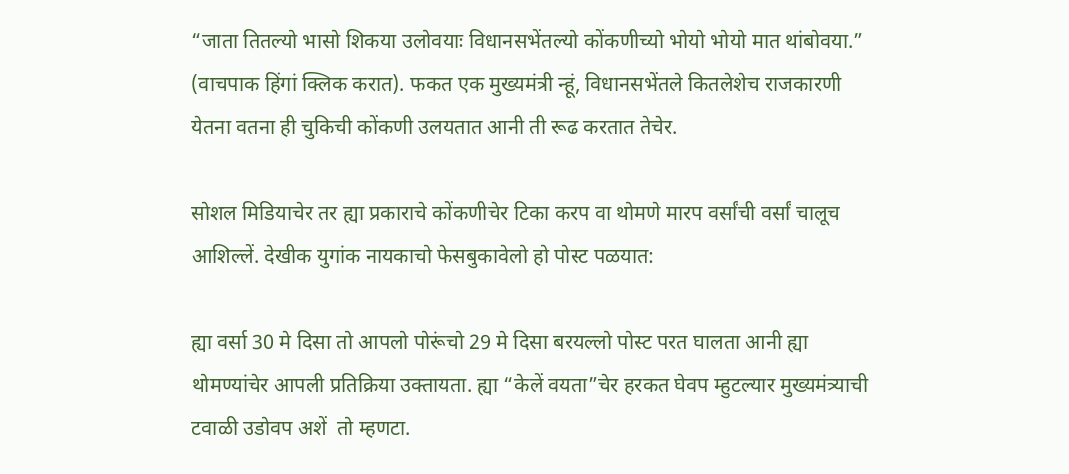“जाता तितल्यो भासो शिकया उलोवयाः विधानसभेंतल्यो कोंकणीच्यो भोयो भोयो मात थांबोवया.” (वाचपाक हिंगां क्लिक करात). फकत एक मुख्यमंत्री न्हूं, विधानसभेंतले कितलेशेच राजकारणी येतना वतना ही चुकिची कोंकणी उलयतात आनी ती रूढ करतात तेचेर.

सोशल मिडियाचेर तर ह्या प्रकाराचे कोंकणीचेर टिका करप वा थोमणे मारप वर्सांची वर्सां चालूच आशिल्लें. देखीक युगांक नायकाचो फेसबुकावेलो हो पोस्ट पळयात:

ह्या वर्सा 30 मे दिसा तो आपलो पोरूंचो 29 मे दिसा बरयल्लो पोस्ट परत घालता आनी ह्या थोमण्यांचेर आपली प्रतिक्रिया उक्तायता. ह्या “केलें वयता”चेर हरकत घेवप म्हुटल्यार मुख्यमंत्र्याची टवाळी उडोवप अशें  तो म्हणटा.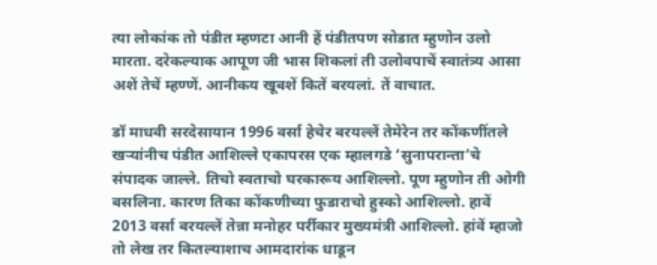त्या लोकांक तो पंडीत म्हणटा आनी हें पंडीतपण सोडात म्हुणोन उलो मारता. दरेकल्याक आपूण जी भास शिकलां ती उलोवपाचें स्वातंत्र्य आसा अशें तेचें म्हण्णें. आनीकय खूबशें कितें बरयलां. तें वाचात.

डॉ माधवी सरदेसायान 1996 वर्सा हेचेर बरयल्लें तेमेरेन तर कोंकणींतले खऱ्यांनीच पंडीत आशिल्ले एकापरस एक म्हालगडे ‘सुनापरान्ता’चे संपादक जाल्ले. तिचो स्वताचो घरकारूय आशिल्लो. पूण म्हुणोन ती ओगी बसलिना. कारण तिका कोंकणीच्या फुडाराचो हुस्को आशिल्लो. हावें 2013 वर्सा बरयल्लें तेन्ना मनोहर पर्रीकार मुख्यमंत्री आशिल्लो. हांवें म्हाजो तो लेख तर कितल्याशाच आमदारांक धाडून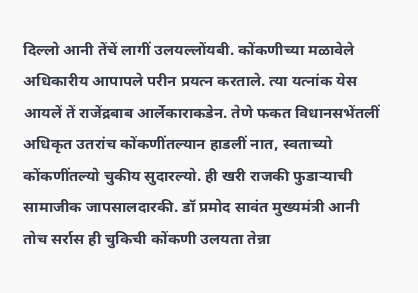दिल्लो आनी तेंचें लागीं उलयल्लोंयबी. कोंकणीच्या मळावेले अधिकारीय आपापले परीन प्रयत्न करताले. त्या यत्नांक येस आयलें तें राजेंद्रबाब आर्लेकाराकडेन. तेणे फकत विधानसभेंतलीं अधिकृत उतरांच कोंकणींतल्यान हाडलीं नात, स्वताच्यो कोंकणींतल्यो चुकीय सुदारल्यो. ही खरी राजकी फुडाऱ्याची सामाजीक जापसालदारकी. डॉ प्रमोद सावंत मुख्यमंत्री आनी तोच सर्रास ही चुकिची कोंकणी उलयता तेन्ना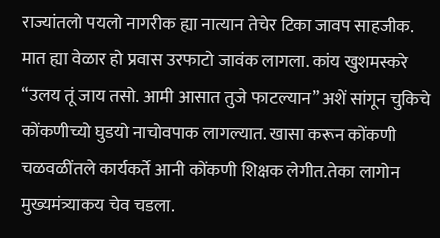राज्यांतलो पयलो नागरीक ह्या नात्यान तेचेर टिका जावप साहजीक. मात ह्या वेळार हो प्रवास उरफाटो जावंक लागला. कांय खुशमस्करे “उलय तूं जाय तसो. आमी आसात तुजे फाटल्यान” अशें सांगून चुकिचे कोंकणीच्यो घुडयो नाचोवपाक लागल्यात. खासा करून कोंकणी चळवळींतले कार्यकर्ते आनी कोंकणी शिक्षक लेगीत.तेका लागोन मुख्यमंत्र्याकय चेव चडला.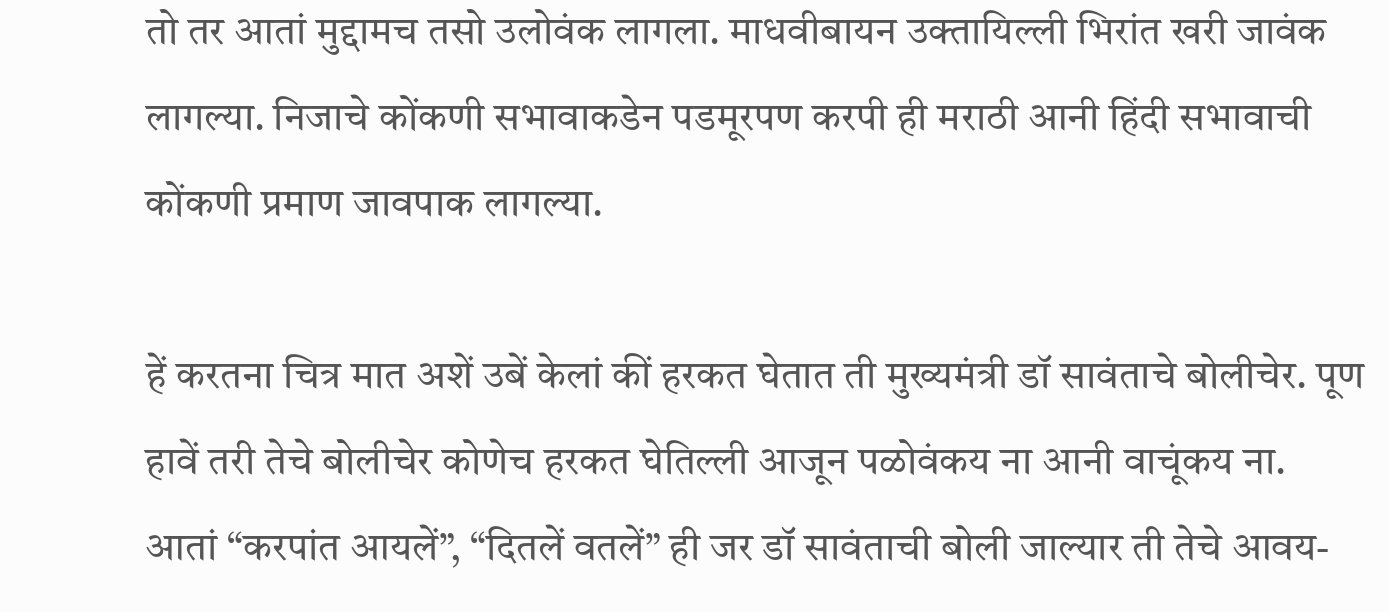तो तर आतां मुद्दामच तसो उलोवंक लागला. माधवीबायन उक्तायिल्ली भिरांत खरी जावंक लागल्या. निजाचे कोंकणी सभावाकडेन पडमूरपण करपी ही मराठी आनी हिंदी सभावाची कोंकणी प्रमाण जावपाक लागल्या.

हें करतना चित्र मात अशें उबें केलां कीं हरकत घेतात ती मुख्यमंत्री डॉ सावंताचे बोलीचेर. पूण हावें तरी तेचे बोलीचेर कोणेच हरकत घेतिल्ली आजून पळोवंकय ना आनी वाचूंकय ना. आतां “करपांत आयलें”, “दितलें वतलें” ही जर डॉ सावंताची बोली जाल्यार ती तेचे आवय-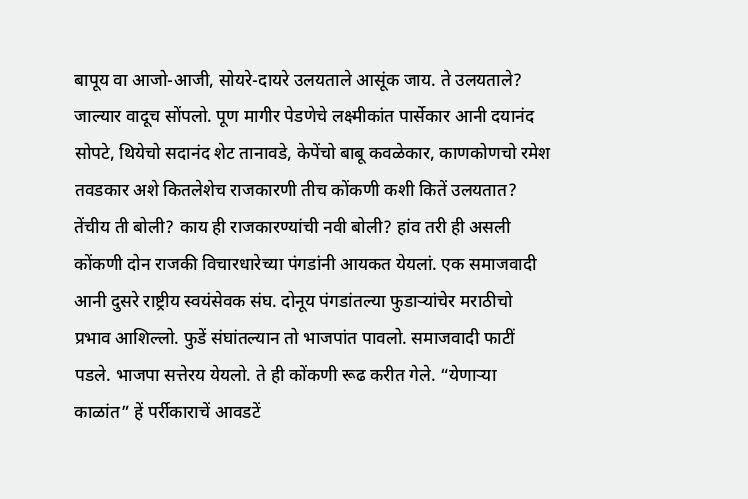बापूय वा आजो-आजी, सोयरे-दायरे उलयताले आसूंक जाय. ते उलयताले? जाल्यार वादूच सोंपलो. पूण मागीर पेडणेचे लक्ष्मीकांत पार्सेकार आनी दयानंद सोपटे, थियेचो सदानंद शेट तानावडे, केपेंचो बाबू कवळेकार, काणकोणचो रमेश तवडकार अशे कितलेशेच राजकारणी तीच कोंकणी कशी कितें उलयतात? तेंचीय ती बोली? काय ही राजकारण्यांची नवी बोली? हांव तरी ही असली कोंकणी दोन राजकी विचारधारेच्या पंगडांनी आयकत येयलां. एक समाजवादी आनी दुसरे राष्ट्रीय स्वयंसेवक संघ. दोनूय पंगडांतल्या फुडाऱ्यांचेर मराठीचो प्रभाव आशिल्लो. फुडें संघांतल्यान तो भाजपांत पावलो. समाजवादी फाटीं पडले. भाजपा सत्तेरय येयलो. ते ही कोंकणी रूढ करीत गेले. “येणाऱ्या काळांत” हें पर्रीकाराचें आवडटें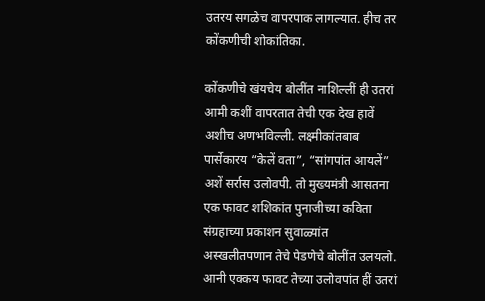उतरय सगळेच वापरपाक लागल्यात. हीच तर कोंकणीची शोकांतिका.

कोंकणीचे खंयचेय बोलींत नाशिल्लीं ही उतरां आमी कशीं वापरतात तेची एक देख हावें अशीच अणभविल्ली. लक्ष्मीकांतबाब पार्सेकारय “केलें वता”, “सांगपांत आयलें” अशें सर्रास उलोवपी. तो मुख्यमंत्री आसतना एक फावट शशिकांत पुनाजीच्या कविता संग्रहाच्या प्रकाशन सुवाळ्यांत अस्खलीतपणान तेचे पेडणेचे बोलींत उलयलो. आनी एक्कय फावट तेच्या उलोवपांत हीं उतरां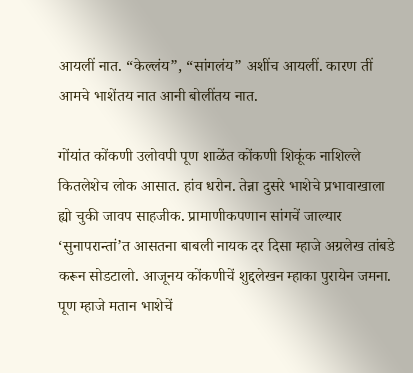आयलीं नात. “केल्लंय”, “सांगलंय” अशींच आयलीं. कारण तीं आमचे भाशेंतय नात आनी बोलींतय नात.

गोंयांत कोंकणी उलोवपी पूण शाळेंत कोंकणी शिकूंक नाशिल्ले कितलेशेच लोक आसात. हांव धरोन. तेन्ना दुसरे भाशेचे प्रभावाखाला ह्यो चुकी जावप साहजीक. प्रामाणीकपणान सांगचें जाल्यार ‘सुनापरान्तां’त आसतना बाबली नायक दर दिसा म्हाजे अग्रलेख तांबडे करून सोडटालो. आजूनय कोंकणीचें शुद्दलेखन म्हाका पुरायेन जमना. पूण म्हाजे मतान भाशेचें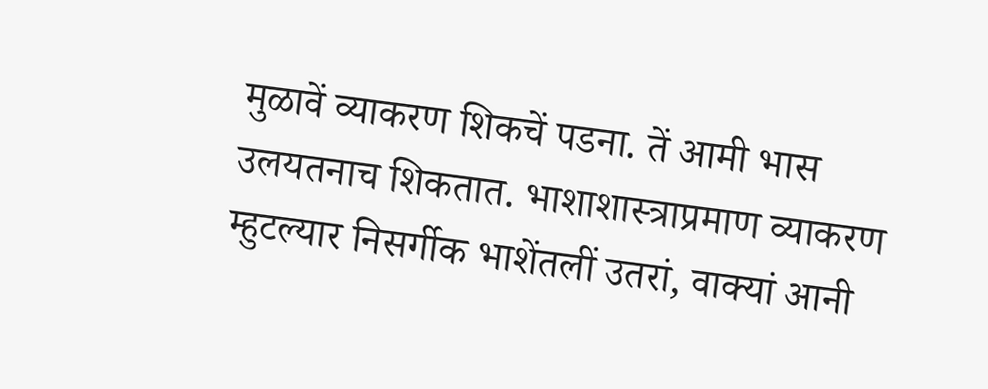मुळावें व्याकरण शिकचें पडना. तें आमी भास उलयतनाच शिकतात. भाशाशास्त्राप्रमाण व्याकरण म्हुटल्यार निसर्गीक भाशेंतलीं उतरां, वाक्यां आनी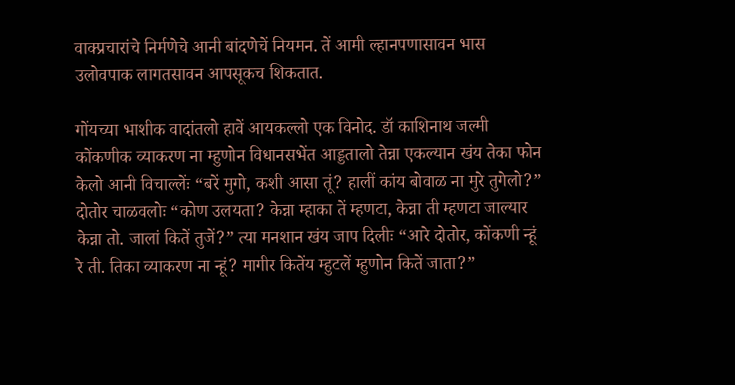वाक्प्रचारांचे निर्मणेचे आनी बांदणेचें नियमन. तें आमी ल्हानपणासावन भास उलोवपाक लागतसावन आपसूकच शिकतात.

गोंयच्या भाशीक वादांतलो हावें आयकल्लो एक विनोद. डॉ काशिनाथ जल्मी कोंकणीक व्याकरण ना म्हुणोन विधानसभेंत आड्डतालो तेन्ना एकल्यान खंय तेका फोन केलो आनी विचाल्लेंः “बरें मुगो, कशी आसा तूं? हालीं कांय बोवाळ ना मुरे तुगेलो?” दोतोर चाळवलोः “कोण उलयता? केन्ना म्हाका तें म्हणटा, केन्ना ती म्हणटा जाल्यार केन्ना तो. जालां कितें तुजें?” त्या मनशान खंय जाप दिलीः “आरे दोतोर, कोंकणी न्हूं रे ती. तिका व्याकरण ना न्हूं? मागीर कितेंय म्हुटलें म्हुणोन कितें जाता?”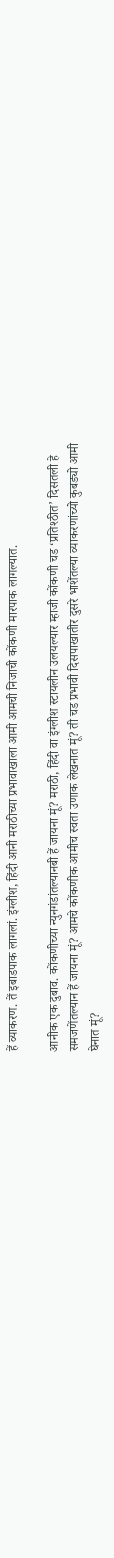हें व्याकरण. तें इबाडपाक लागलां. इंग्लीश, हिंदी आनी मराठीच्या प्रभावाखाला आमी आमची निजाची कोंकणी मारपाक लागल्यात.

आनीक एक दुबाव. कोंकणीच्या न्युनगंडांतल्यानबी हें जायना मूं? मराठी, हिंदी वा इंग्लीश स्टायलीन उलयल्यार म्हाजी कोंकणी चड ‘प्रतिश्ठीत’ दिसतली हे समजणेंतल्यान हें जायना मूं? आमचे कोंकणीक आमीच स्वता उणाक लेखनात मूं? ती चड प्रभावी दिसपाखातीर दुसरे भाशेंतल्या व्याकरणांच्यो कुबड्यो आमी घेनात मूं?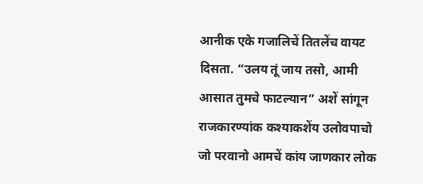आनीक एके गजालिचें तितलेंच वायट दिसता. “उलय तूं जाय तसो, आमी आसात तुमचे फाटल्यान” अशें सांगून राजकारण्यांक कश्याकशेंय उलोवपाचो जो परवानो आमचें कांय जाणकार लोक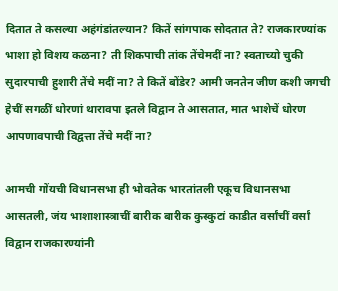दितात ते कसल्या अहंगंडांतल्यान? कितें सांगपाक सोदतात ते? राजकारण्यांक भाशा हो विशय कळना? ती शिकपाची तांक तेंचेमदीं ना? स्वताच्यो चुकी सुदारपाची हुशारी तेंचे मदीं ना? ते कितें बोंडेर? आमी जनतेन जीण कशी जगची हेचीं सगळीं धोरणां थारावपा इतले विद्वान ते आसतात, मात भाशेचें धोरण आपणावपाची विद्वत्ता तेंचे मदीं ना?

आमची गोंयची विधानसभा ही भोवतेक भारतांतली एकूच विधानसभा आसतली, जंय भाशाशास्त्राचीं बारीक बारीक कुस्कुटां काडीत वर्सांचीं वर्सां विद्वान राजकारण्यांनी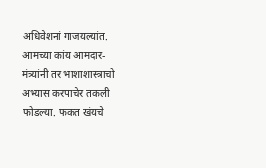अधिवेशनां गाजयल्यांत. आमच्या कांय आमदार-मंत्र्यांनी तर भाशाशास्त्राचो अभ्यास करपाचेर तकली फोडल्या. फकत खंयचे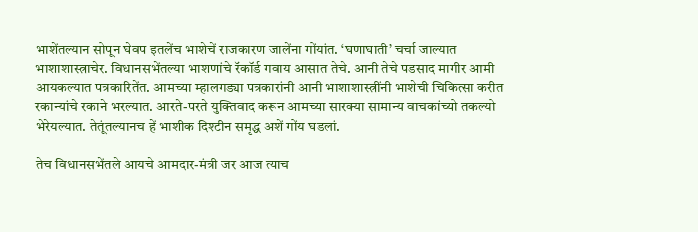भाशेंतल्यान सोपून घेवप इतलेंच भाशेचें राजकारण जालेंना गोंयांत. ‘घणाघाती’ चर्चा जाल्यात भाशाशास्त्राचेर. विधानसभेंतल्या भाशणांचे रॅकॉर्ड गवाय आसात तेचे. आनी तेचे पडसाद मागीर आमी आयकल्यात पत्रकारितेंत. आमच्या म्हालगड्या पत्रकारांनी आनी भाशाशास्त्रींनी भाशेची चिकित्सा करीत रकान्यांचे रकाने भरल्यात. आरते-परते युक्तिवाद करून आमच्या सारक्या सामान्य वाचकांच्यो तकल्यो भेरेयल्यात. तेतूंतल्यानच हें भाशीक दिश्टीन समृद्ध अशें गोंय घडलां.

तेच विधानसभेंतले आयचे आमदार-मंत्री जर आज त्याच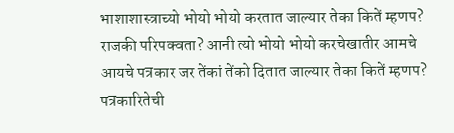भाशाशास्त्राच्यो भोयो भोयो करतात जाल्यार तेका कितें म्हणप? राजकी परिपक्वता? आनी त्यो भोयो भोयो करचेखातीर आमचे आयचे पत्रकार जर तेंकां तेंको दितात जाल्यार तेका कितें म्हणप? पत्रकारितेची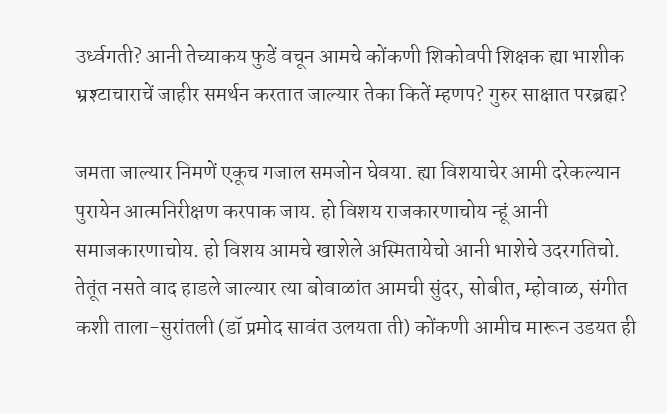उर्ध्वगती? आनी तेच्याकय फुडें वचून आमचे कोंकणी शिकोवपी शिक्षक ह्या भाशीक भ्रश्टाचाराचें जाहीर समर्थन करतात जाल्यार तेका कितें म्हणप? गुरुर साक्षात परब्रह्म?

जमता जाल्यार निमणें एकूच गजाल समजोन घेवया. ह्या विशयाचेर आमी दरेकल्यान पुरायेन आत्मनिरीक्षण करपाक जाय. हो विशय राजकारणाचोय न्हूं आनी समाजकारणाचोय. हो विशय आमचे खाशेले अस्मितायेचो आनी भाशेचे उदरगतिचो. तेतूंत नसते वाद हाडले जाल्यार त्या बोवाळांत आमची सुंदर, सोबीत, म्होवाळ, संगीत कशी ताला-सुरांतली (डॉ प्रमोद सावंत उलयता ती) कोंकणी आमीच मारून उडयत ही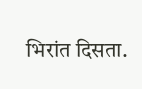भिरांत दिसता.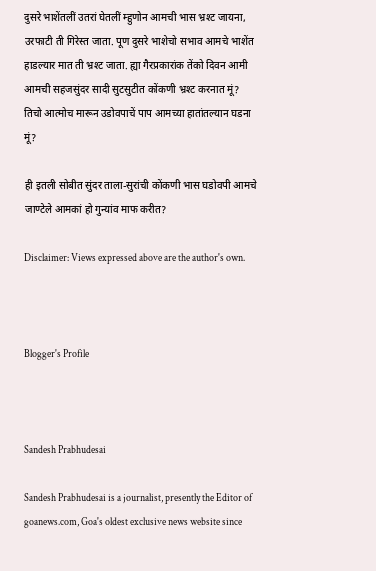दुसरे भाशेंतलीं उतरां घेतलीं म्हुणोन आमची भास भ्रश्ट जायना, उरफाटी ती गिरेस्त जाता. पूण दुसरे भाशेचो सभाव आमचे भाशेंत हाडल्यार मात ती भ्रश्ट जाता. ह्या गैरप्रकारांक तेंको दिवन आमी आमची सहजसुंदर सादी सुटसुटीत कोंकणी भ्रश्ट करनात मूं? तिचो आत्मोच मारून उडोवपाचें पाप आमच्या हातांतल्यान घडना मूं?

ही इतली सोबीत सुंदर ताला-सुरांची कोंकणी भास घडोवपी आमचे जाण्टेले आमकां हो गुन्यांव माफ करीत?

Disclaimer: Views expressed above are the author's own.



Blogger's Profile



Sandesh Prabhudesai

Sandesh Prabhudesai is a journalist, presently the Editor of goanews.com, Goa's oldest exclusive news website since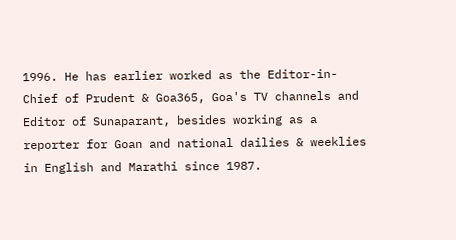1996. He has earlier worked as the Editor-in-Chief of Prudent & Goa365, Goa's TV channels and Editor of Sunaparant, besides working as a reporter for Goan and national dailies & weeklies in English and Marathi since 1987.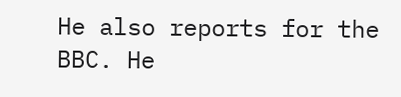He also reports for the BBC. He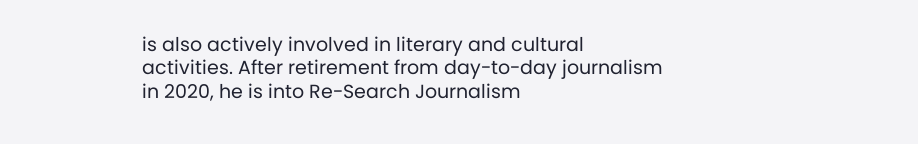is also actively involved in literary and cultural activities. After retirement from day-to-day journalism in 2020, he is into Re-Search Journalism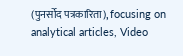(पुनर्सोद पत्रकारिता), focusing on analytical articles, Video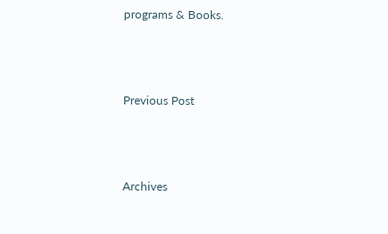programs & Books.



Previous Post



Archives